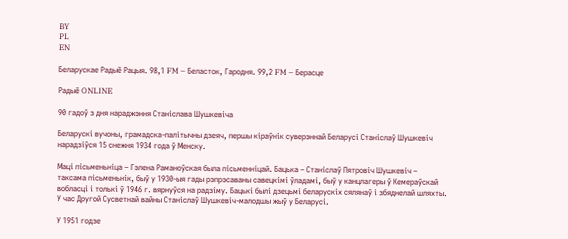BY
PL
EN

Беларускае Радыё Рацыя. 98,1 FM – Беласток, Гародня. 99,2 FM – Берасце

Радыё ONLINE

90 гадоў з дня нараджэння Станіслава Шушкевіча

Беларускі вучоны, грамадска-палітычны дзеяч, першы кіраўнік суверэннай Беларусі Станіслаў Шушкевіч нарадзіўся 15 снежня 1934 года ў Менску.

Маці пісьменьніца – Гэлена Раманоўская была пісьменніцай. Бацька – Станіслаў Пятровіч Шушкевіч – таксама пісьменьнік, быў у 1930-ыя гады рэпрэсаваны савецкімі ўладамі, быў у канцлагеры ў Кемераўскай вобласці і толькі ў 1946 г. вярнуўся на радзіму. Бацькі былі дзецьмі беларускіх сялянаў і збяднелай шляхты. У час Другой Сусветнай вайны Станіслаў Шушкевіч-малодшы жыў у Беларусі.

У 1951 годзе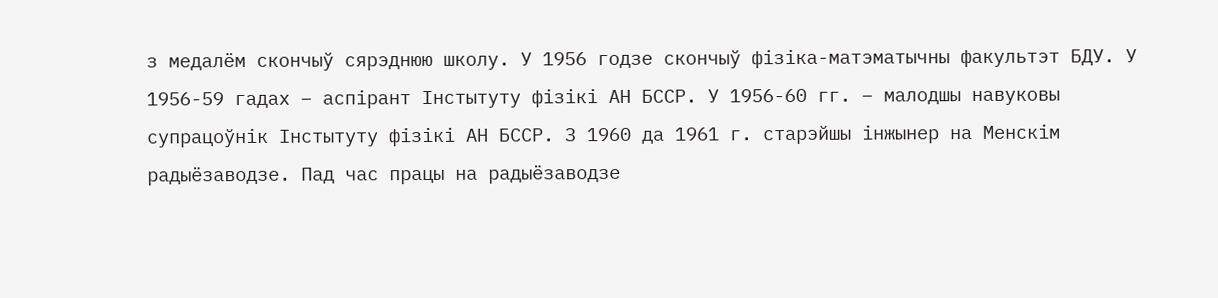з медалём скончыў сярэднюю школу. У 1956 годзе скончыў фізіка-матэматычны факультэт БДУ. У 1956-59 гадах – аспірант Інстытуту фізікі АН БССР. У 1956-60 гг. – малодшы навуковы супрацоўнік Інстытуту фізікі АН БССР. З 1960 да 1961 г. старэйшы інжынер на Менскім радыёзаводзе. Пад час працы на радыёзаводзе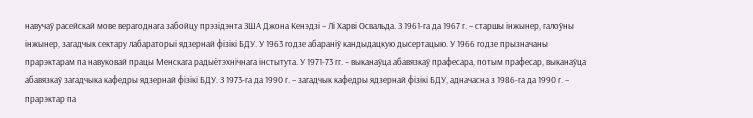навучаў расейскай мове верагоднага забойцу прэзідэнта ЗША Джона Кенэдзі – Лі Харві Освальда. З 1961-га да 1967 г. – старшы інжынер, галоўны інжынер, загадчык сектару лабараторыі ядзернай фізікі БДУ. У 1963 годзе абараніў кандыдацкую дысертацыю. У 1966 годзе прызначаны прарэктарам па навуковай працы Менскага радыётэхнічнага інстытута. У 1971-73 гг. – выканаўца абавязкаў прафесара, потым прафесар, выканаўца абавязкаў загадчыка кафедры ядзернай фізікі БДУ. З 1973-га да 1990 г. – загадчык кафедры ядзернай фізікі БДУ, адначасна з 1986-га да 1990 г. – прарэктар па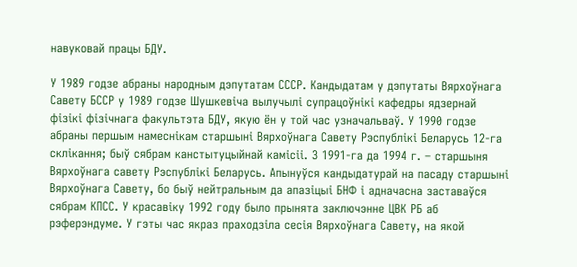навуковай працы БДУ.

У 1989 годзе абраны народным дэпутатам СССР. Кандыдатам у дэпутаты Вярхоўнага Савету БССР у 1989 годзе Шушкевіча вылучылі супрацоўнікі кафедры ядзернай фізікі фізічнага факультэта БДУ, якую ён у той час узначальваў. У 1990 годзе абраны першым намеснікам старшыні Вярхоўнага Савету Рэспублікі Беларусь 12-га склікання; быў сябрам канстытуцыйнай камісіі. З 1991-га да 1994 г. – старшыня Вярхоўнага савету Рэспублікі Беларусь. Апынуўся кандыдатурай на пасаду старшыні Вярхоўнага Савету, бо быў нейтральным да апазіцыі БНФ і адначасна заставаўся сябрам КПСС. У красавіку 1992 году было прынята заключэнне ЦВК РБ аб рэферэндуме. У гэты час якраз праходзіла сесія Вярхоўнага Савету, на якой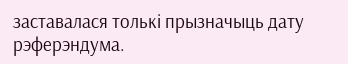заставалася толькі прызначыць дату рэферэндума.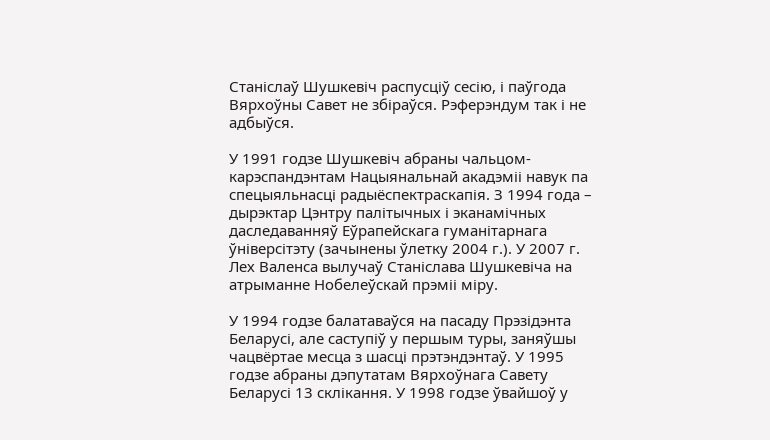Станіслаў Шушкевіч распусціў сесію, і паўгода Вярхоўны Савет не збіраўся. Рэферэндум так і не адбыўся.

У 1991 годзе Шушкевіч абраны чальцом-карэспандэнтам Нацыянальнай акадэміі навук па спецыяльнасці радыёспектраскапія. З 1994 года – дырэктар Цэнтру палітычных і эканамічных даследаванняў Еўрапейскага гуманітарнага ўніверсітэту (зачынены ўлетку 2004 г.). У 2007 г. Лех Валенса вылучаў Станіслава Шушкевіча на атрыманне Нобелеўскай прэміі міру.

У 1994 годзе балатаваўся на пасаду Прэзідэнта Беларусі, але саступіў у першым туры, заняўшы чацвёртае месца з шасці прэтэндэнтаў. У 1995 годзе абраны дэпутатам Вярхоўнага Савету Беларусі 13 склікання. У 1998 годзе ўвайшоў у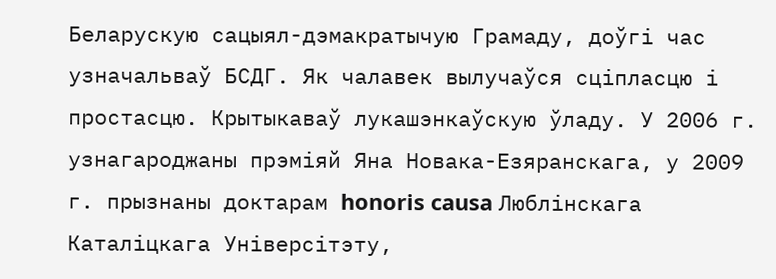Беларускую сацыял-дэмакратычую Грамаду, доўгі час узначальваў БСДГ. Як чалавек вылучаўся сціпласцю і простасцю. Крытыкаваў лукашэнкаўскую ўладу. У 2006 г. узнагароджаны прэміяй Яна Новака-Езяранскага, у 2009 г. прызнаны доктарам honoris causa Люблінскага Каталіцкага Універсітэту,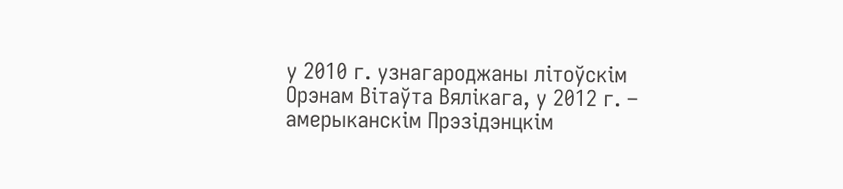у 2010 г. узнагароджаны літоўскім Орэнам Вітаўта Вялікага, у 2012 г. – амерыканскім Прэзідэнцкім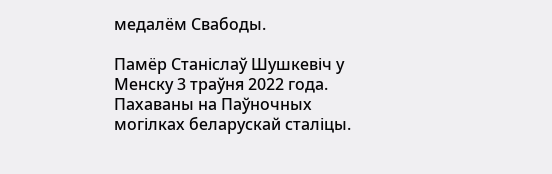медалём Свабоды.

Памёр Станіслаў Шушкевіч у Менску 3 траўня 2022 года. Пахаваны на Паўночных могілках беларускай сталіцы.